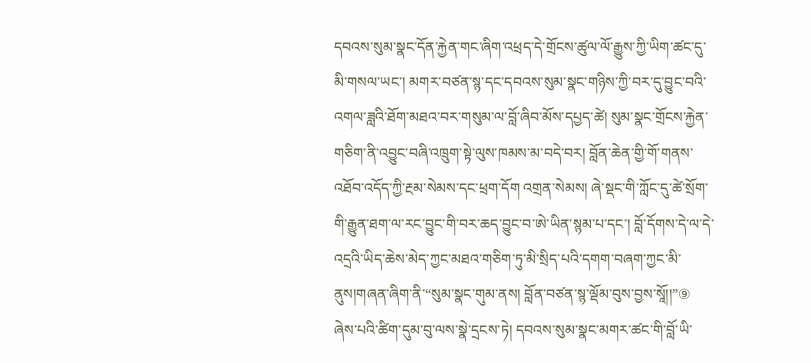དབའས་སུམ་སྣང་དོན་རྐྱེན་གང་ཞིག་འཕྲད་དེ་གྲོངས་ཚུལ་ལོ་རྒྱུས་ཀྱི་ཡིག་ཚང་དུ་མི་གསལ་ཡང་། མགར་བཙན་སྙ་དང་དབའས་སུམ་སྣང་གཉིས་ཀྱི་བར་དུ་བྱུང་བའི་འགལ་ཟླའི་ཐོག་མཐའ་བར་གསུམ་ལ་བློ་ཞིབ་མོས་དཔྱད་ཚེ། སུམ་སྣང་གྲོངས་རྐྱེན་གཅིག་ནི་འབྱུང་བཞི་འཁྲུག་སྟེ་ལུས་ཁམས་མ་བདེ་བར། བློན་ཆེན་གྱི་གོ་གནས་འཐོབ་འདོད་ཀྱི་རྔམ་སེམས་དང་ཕྲག་དོག འགྲན་སེམས། ཞེ་སྡང་གི་ཀློང་དུ་ཚེ་སྲོག་གི་རྒྱུན་ཐག་ལ་རང་བྱུང་གི་བར་ཆད་བྱུང་བ་ཨེ་ཡིན་སྙམ་པ་དང་། བློ་དོགས་དེ་ལ་དེ་འདྲའི་ཡིད་ཆེས་མེད་ཀྱང་མཐའ་གཅིག་ཏུ་མི་སྲིད་པའི་དགག་བཞག་ཀྱང་མི་ནུས།གཞན་ཞིག་ནི་“སུམ་སྣང་གུམ་ནས། བློན་བཙན་སྙ་ལྡོམ་བུས་བྱས་སཱོ།།”⑨ ཞེས་པའི་ཚིག་དུམ་བུ་ལས་སྣེ་དྲངས་ཏེ། དབའས་སུམ་སྣང་མགར་ཚང་གི་བློ་ཡི་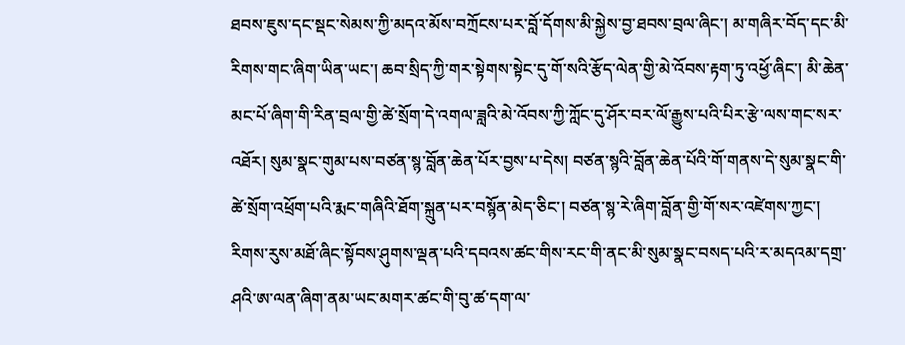ཐབས་ཇུས་དང་སྡང་སེམས་ཀྱི་མདའ་མོས་བཀྲོངས་པར་བློ་དོགས་མི་སྐྱེས་བྱ་ཐབས་བྲལ་ཞིང་། མ་གཞིར་བོད་དང་མི་རིགས་གང་ཞིག་ཡིན་ཡང་། ཆབ་སྲིད་ཀྱི་གར་སྟེགས་སྟེང་དུ་གོ་སའི་རྩོད་ལེན་གྱི་མེ་འོབས་རྟག་ཏུ་འཕྱོ་ཞིང་། མི་ཆེན་མང་པོ་ཞིག་གི་རིན་བྲལ་གྱི་ཚེ་སྲོག་དེ་འགལ་ཟླའི་མེ་འོབས་ཀྱི་ཀློང་དུ་ཤོར་བར་ལོ་རྒྱུས་པའི་པིར་རྩེ་ལས་གང་སར་འཐོར། སུམ་སྣང་གུམ་པས་བཙན་སྙ་བློན་ཆེན་པོར་བྱས་པ་དེས། བཙན་སྙའི་བློན་ཆེན་པོའི་གོ་གནས་དེ་སུམ་སྣང་གི་ཚེ་སྲོག་འཕྲོག་པའི་རྨང་གཞིའི་ཐོག་སྐྲུན་པར་བསྙོན་མེད་ཅིང་། བཙན་སྙ་རེ་ཞིག་བློན་གྱི་གོ་སར་འཛེགས་ཀྱང་། རིགས་རུས་མཐོ་ཞིང་སྟོབས་ཤུགས་ལྡན་པའི་དབའས་ཚང་གིས་རང་གི་ནང་མི་སུམ་སྣང་བསད་པའི་ར་མདའམ་དགྲ་ཤའི་ཨ་ལན་ཞིག་ནམ་ཡང་མགར་ཚང་གི་བུ་ཚ་དག་ལ་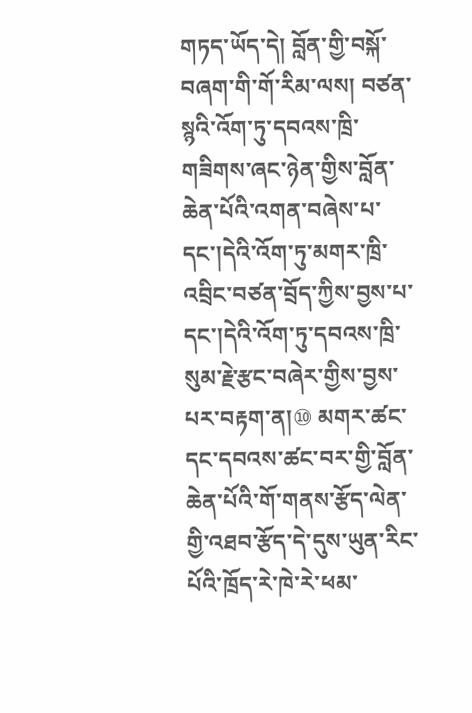གཏད་ཡོད་དེ། བློན་གྱི་བསྐོ་བཞག་གི་གོ་རིམ་ལས། བཙན་སྙའི་འོག་ཏུ་དབའས་ཁྲི་གཟིགས་ཞང་ཉེན་གྱིས་བློན་ཆེན་པོའི་འགན་བཞེས་པ་དང་།དེའི་འོག་ཏུ་མགར་ཁྲི་འབྲིང་བཙན་བྲོད་ཀྱིས་བྱས་པ་དང་།དེའི་འོག་ཏུ་དབའས་ཁྲི་སུམ་རྗེ་རྩང་བཞེར་གྱིས་བྱས་པར་བརྟག་ན།⑩ མགར་ཚང་དང་དབའས་ཚང་བར་གྱི་བློན་ཆེན་པོའི་གོ་གནས་རྩོད་ལེན་གྱི་འཐབ་རྩོད་དེ་དུས་ཡུན་རིང་པོའི་ཁྲོད་རེ་ཁེ་རེ་ཕམ་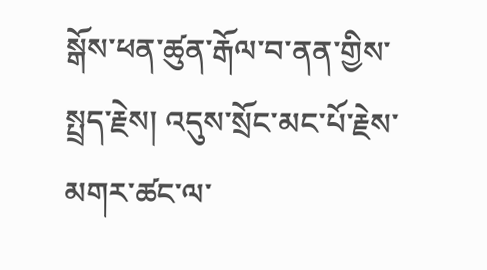སྒོས་ཕན་ཚུན་རྒོལ་བ་ནན་གྱིས་སྤྲད་རྗེས། འདུས་སྲོང་མང་པོ་རྗེས་མགར་ཚང་ལ་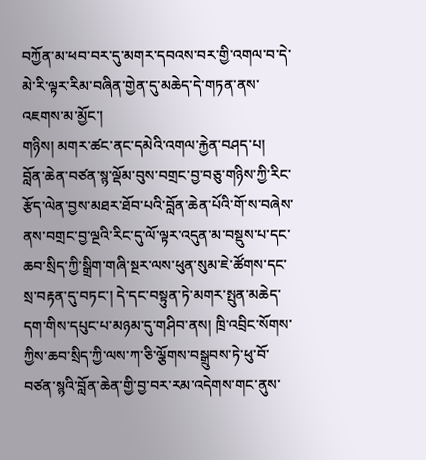བཀྱོན་མ་ཕབ་བར་དུ་མགར་དབའས་བར་གྱི་འགལ་བ་དེ་མེ་རི་ལྟར་རིམ་བཞིན་གྱེན་དུ་མཆེད་དེ་གཏན་ནས་འཇགས་མ་མྱོང་།
གཉིས། མགར་ཚང་ནང་དམེའི་འགལ་རྐྱེན་བཤད་པ།
བློན་ཆེན་བཙན་སྙ་ལྡོམ་བུས་བགྲང་བྱ་བཅུ་གཉིས་ཀྱི་རིང་རྩོད་ལེན་བྱས་མཐར་ཐོབ་པའི་བློན་ཆེན་པོའི་གོ་ས་བཞེས་ནས་བགྲང་བྱ་ལྔའི་རིང་དུ་ལོ་ལྟར་འདུན་མ་བསྡུས་པ་དང་ཆབ་སྲིད་ཀྱི་སྒྲིག་གཞི་སྔར་ལས་ཕུན་སུམ་ཇེ་ཚོགས་དང་སྲ་བརྟན་དུ་བཏང་། དེ་དང་བསྟུན་ཏེ་མགར་སྤུན་མཆེད་དག་གིས་དཔུང་པ་མཉམ་དུ་གཤིབ་ནས། ཁྲི་འབྲིང་སོགས་ཀྱིས་ཆབ་སྲིད་ཀྱི་ལས་ཀ་ཅི་ལྕོགས་བསྒྲུབས་ཏེ་ཕུ་བོ་བཙན་སྙའི་བློན་ཆེན་གྱི་བྱ་བར་རམ་འདེགས་གང་ནུས་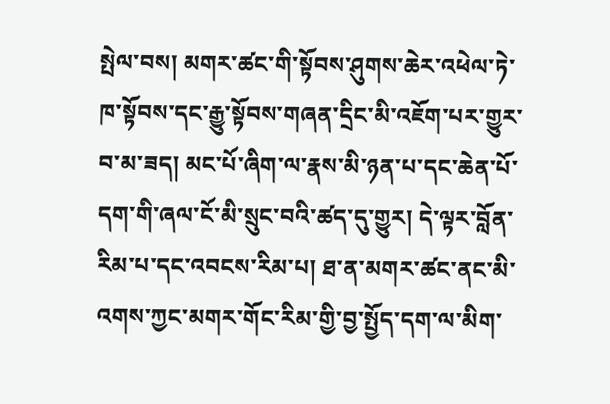སྤེལ་བས། མགར་ཚང་གི་སྟོབས་ཤུགས་ཆེར་འཕེལ་ཏེ་ཁ་སྟོབས་དང་རྒྱུ་སྟོབས་གཞན་དྲིང་མི་འཇོག་པར་གྱུར་བ་མ་ཟད། མང་པོ་ཞིག་ལ་རྣས་མི་ཉན་པ་དང་ཆེན་པོ་དག་གི་ཞལ་ངོ་མི་སྲུང་བའི་ཚད་དུ་གྱུར། དེ་ལྟར་བློན་རིམ་པ་དང་འབངས་རིམ་པ། ཐ་ན་མགར་ཚང་ནང་མི་འགས་ཀྱང་མགར་གོང་རིམ་གྱི་བྱ་སྤྱོད་དག་ལ་མིག་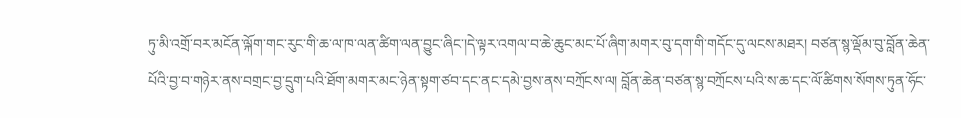ཏུ་མི་འགྲོ་བར་མངོན་ལྐོག་གང་རུང་གི་ཆ་ལ་ཁ་ལན་ཚིག་ལན་བྱུང་ཞིང་།དེ་ལྟར་འགལ་བ་ཆེ་ཆུང་མང་པོ་ཞིག་མགར་བུ་དག་གི་གདོང་དུ་ལངས་མཐར། བཙན་སྙ་ལྡོམ་བུ་བློན་ཆེན་པོའི་བྱ་བ་གཉེར་ནས་བགྲང་བྱ་དྲུག་པའི་ཐོག་མགར་མང་ཉེན་སྟག་ཙབ་དང་ནང་དམེ་བྱས་ནས་བཀྲོངས་ལ། བློན་ཆེན་བཙན་སྙ་བཀྲོངས་པའི་ས་ཆ་དང་ལོ་ཚིགས་སོགས་ཏུན་ཧོང་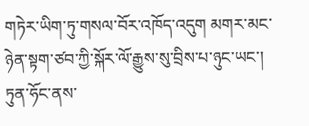གཏེར་ཡིག་ཏུ་གསལ་བོར་འཁོད་འདུག མགར་མང་ཉེན་སྟག་ཙབ་ཀྱི་སྐོར་ལོ་རྒྱུས་སུ་བྲིས་པ་ཉུང་ཡང་། ཏུན་ཧོང་ནས་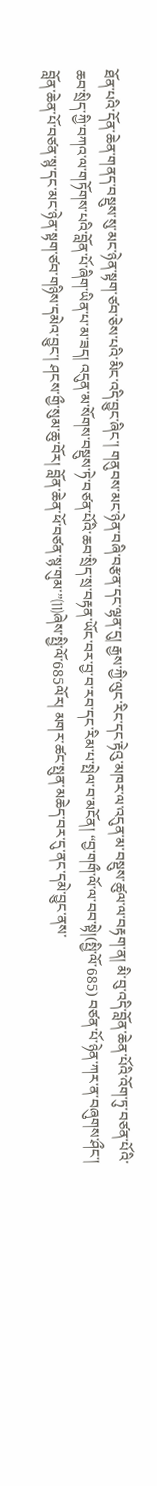ཐོན་པའི་དོན་ཆེན་གནད་བསྡུས་སུ་མང་ཉེན་སྟག་ཙབ་ཅེས་པའི་མིང་འདི་བྱུང་ཞིང་། གནུབས་མང་ཉེན་བཞི་བརྩན་དང་ལྷན་དུ། རྒྱས་ཀྱི་ལུང་རིང་དང་རྟེའུ་མཁར་ལ་འདུན་མ་བསྡུས་ཚུལ་ལ་བརྟག་ན། མི་བུ་འདི་བློན་ཆེན་པོའི་འོག་ཏུ་བཙན་པོའི་ཆབ་སྲིད་ཀྱི་བཀའ་ལ་གཏོགས་པའི་བློན་པོ་ཞིག་ཡིན་པ་མ་ཟད། འདུན་མ་སོགས་བསྡུས་ཏེ་བཙན་པོའི་ཆབ་སྲིད་སྲ་བརྟན་ཡོང་བར་བྱ་བ་རབ་དང་རིམ་པ་སྤེལ་བ་མངོན། “བྱ་གགྀ་ལོ་ལ་བབ་སྟེ།(སྤྱི་ལོ་685) བཙན་པོ་ཉེན་ཀར་ན་བཞུགས་ཤྀང་། བློན་ཆེན་པོ་བཙན་སྙ་དང་མང་ཉེན་སྟག་ཙབ་གཉིས་དམེའ་བྱུང་། ཤངས་གྱྀ་སུམ་ཆུ་བོར། བློན་ཆེན་ཕོ་བཙན་སྙ་གུམ་”⑾ཞེས་སྤྱི་ལོ་685ལོར། མགར་ཚང་སྤུན་མཆེད་བར་དུ་ནང་དམེ་བྱུང་ནས་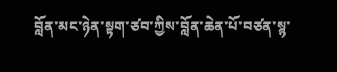བློན་མང་ཉེན་སྟག་ཙབ་ཀྱིས་བློན་ཆེན་པོ་བཙན་སྙ་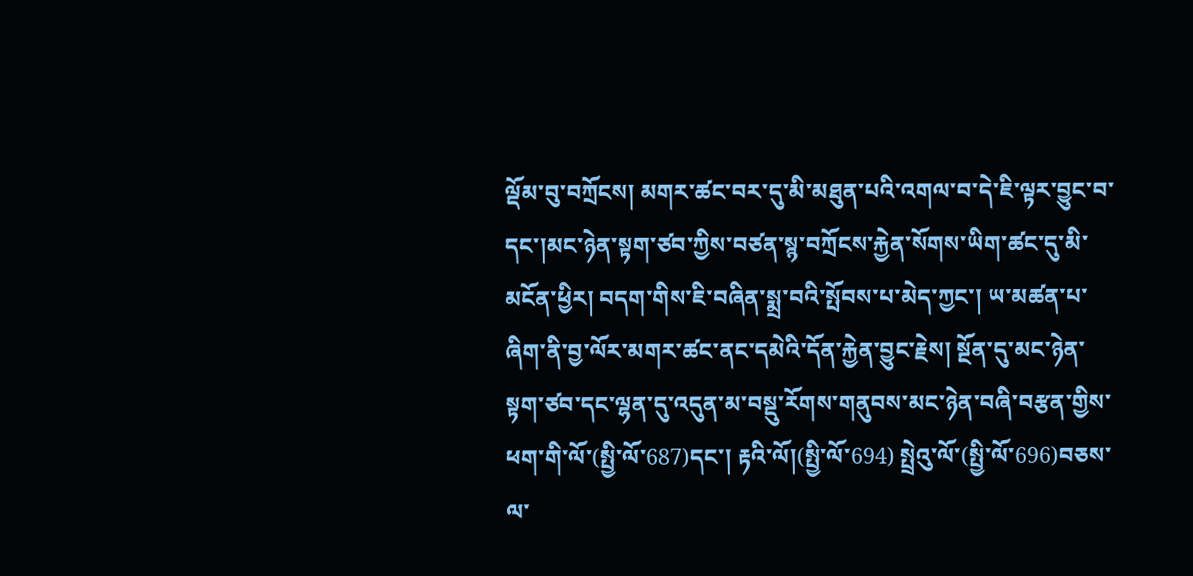ལྡོམ་བུ་བཀྲོངས། མགར་ཚང་བར་དུ་མི་མཐུན་པའི་འགལ་བ་དེ་ཇི་ལྟར་བྱུང་བ་དང་།མང་ཉེན་སྟག་ཙབ་ཀྱིས་བཙན་སྙ་བཀྲོངས་རྐྱེན་སོགས་ཡིག་ཚང་དུ་མི་མངོན་ཕྱིར། བདག་གིས་ཇི་བཞིན་སྨྲ་བའི་སྤོབས་པ་མེད་ཀྱང་། ཡ་མཚན་པ་ཞིག་ནི་བྱ་ལོར་མགར་ཚང་ནང་དམེའི་དོན་རྐྱེན་བྱུང་རྗེས། སྔོན་དུ་མང་ཉེན་སྟག་ཙབ་དང་ལྷན་དུ་འདུན་མ་བསྡུ་རོགས་གནུབས་མང་ཉེན་བཞི་བརྩན་གྱིས་ཕག་གི་ལོ་(སྤྱི་ལོ་687)དང་། རྟའི་ལོ།(སྤྱི་ལོ་694) སྤྲེའུ་ལོ་(སྤྱི་ལོ་696)བཅས་ལ་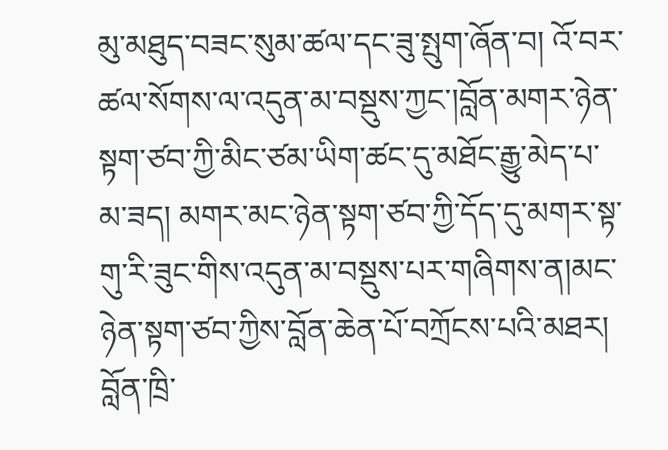མུ་མཐུད་བཟང་སུམ་ཚལ་དང་ཟུ་སྤུག་ཞོན་བ། འོ་བར་ཚལ་སོགས་ལ་འདུན་མ་བསྡུས་ཀྱང་།བློན་མགར་ཉེན་སྟག་ཙབ་ཀྱི་མིང་ཙམ་ཡིག་ཚང་དུ་མཐོང་རྒྱུ་མེད་པ་མ་ཟད། མགར་མང་ཉེན་སྟག་ཙབ་ཀྱི་དོད་དུ་མགར་སྟ་གུ་རི་ཟུང་གིས་འདུན་མ་བསྡུས་པར་གཞིགས་ན།མང་ཉེན་སྟག་ཙབ་ཀྱིས་བློན་ཆེན་པོ་བཀྲོངས་པའི་མཐར། བློན་ཁྲི་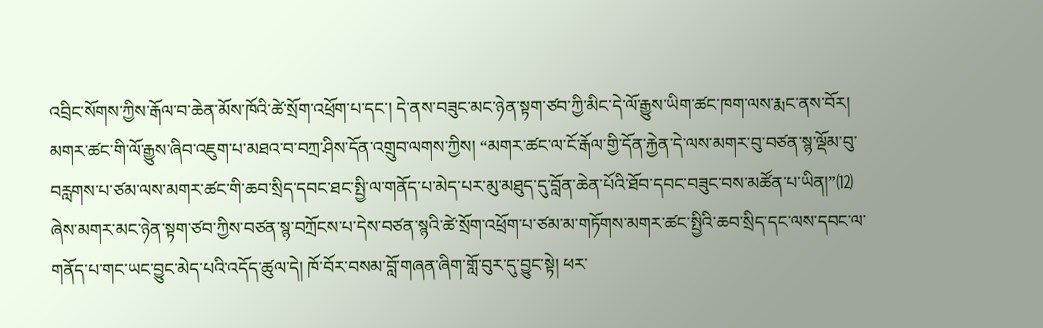འབྲིང་སོགས་ཀྱིས་རྒོལ་བ་ཆེན་མོས་ཁོའི་ཚེ་སྲོག་འཕྲོག་པ་དང་། དེ་ནས་བཟུང་མང་ཉེན་སྟག་ཙབ་ཀྱི་མིང་དེ་ལོ་རྒྱུས་ཡིག་ཚང་ཁག་ལས་རྨང་ནས་བོར། མགར་ཚང་གི་ལོ་རྒྱུས་ཞིབ་འཇུག་པ་མཐའ་བ་བཀྲ་ཤིས་དོན་འགྲུབ་ལགས་ཀྱིས། “མགར་ཚང་ལ་ངོ་རྒོལ་གྱི་དོན་རྐྱེན་དེ་ལས་མགར་བུ་བཙན་སྙ་ལྡོམ་བུ་བརླགས་པ་ཙམ་ལས་མགར་ཚང་གི་ཆབ་སྲིད་དབང་ཐང་སྤྱི་ལ་གནོད་པ་མེད་པར་མུ་མཐུད་དུ་བློན་ཆེན་པོའི་ཐོབ་དབང་བཟུང་བས་མཚོན་པ་ཡིན།”⑿ ཞེས་མགར་མང་ཉེན་སྟག་ཙབ་ཀྱིས་བཙན་སྙ་བཀྲོངས་པ་དེས་བཙན་སྙའི་ཚེ་སྲོག་འཕྲོག་པ་ཙམ་མ་གཏོགས་མགར་ཚང་སྤྱིའི་ཆབ་སྲིད་དང་ལས་དབང་ལ་གནོད་པ་གང་ཡང་བྱུང་མེད་པའི་འདོད་ཚུལ་དེ། ཁོ་བོར་བསམ་བློ་གཞན་ཞིག་གློ་བུར་དུ་བྱུང་སྟེ། ཕར་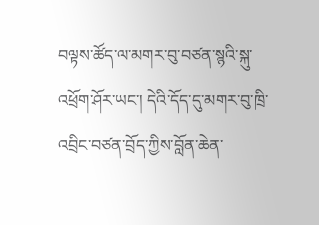བལྟས་ཚོད་ལ་མགར་བུ་བཙན་སྙའི་སྐུ་འཕྲོག་ཤོར་ཡང་། དེའི་དོད་དུ་མགར་བུ་ཁྲི་འབྲིང་བཙན་བྲོད་ཀྱིས་བློན་ཆེན་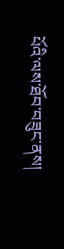པོའི་ལས་ཐོབ་བཟུང་ནས།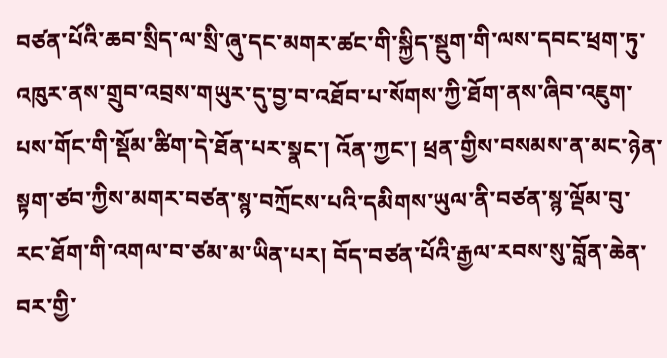བཙན་པོའི་ཆབ་སྲིད་ལ་སྲི་ཞུ་དང་མགར་ཚང་གི་སྐྱིད་སྡུག་གི་ལས་དབང་ཕྲག་ཏུ་འཁུར་ནས་གྲུབ་འབྲས་གཡུར་དུ་བྱ་བ་འཐོབ་པ་སོགས་ཀྱི་ཐོག་ནས་ཞིབ་འཇུག་པས་གོང་གི་སྡོམ་ཚིག་དེ་ཐོན་པར་སྣང་། འོན་ཀྱང་། ཕྲན་གྱིས་བསམས་ན་མང་ཉེན་སྟག་ཙབ་ཀྱིས་མགར་བཙན་སྙ་བཀྲོངས་པའི་དམིགས་ཡུལ་ནི་བཙན་སྙ་ལྡོམ་བུ་རང་ཐོག་གི་འགལ་བ་ཙམ་མ་ཡིན་པར། བོད་བཙན་པོའི་རྒྱལ་རབས་སུ་བློན་ཆེན་བར་གྱི་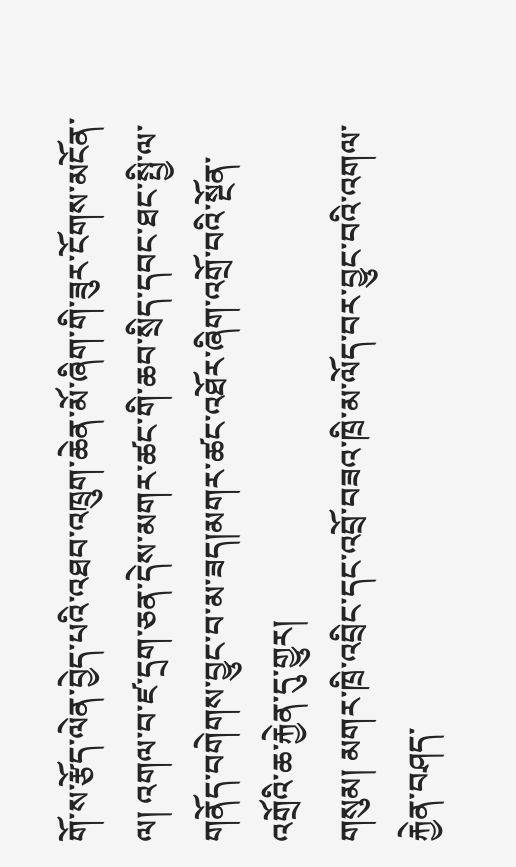གོ་ས་རྩོད་ལེན་བྱེད་པའི་འཐབ་འཁྲུག་ཆེན་མོ་ཞིག་གི་ཟུར་ངོགས་མངོན་ལ། འགལ་བ་ཛ་དྲག་ཅན་དེས་མགར་ཚང་གི་ཆབ་སྲིད་དབང་ཐང་སྤྱི་ལ་གནོད་བགེགས་བྱུང་བ་མ་ཟད།མགར་ཚང་འཐོར་ཞིག་འགྲོ་བའི་སྔོན་འགྲོའི་ཆ་རྐྱེན་དུ་གྱུར།
གསུམ། མགར་ཁྲི་འབྲིང་དང་འབྲོ་བཟའ་ཁྲི་མ་ལོད་བར་བྱུང་བའི་འགལ་རྐྱེན་བཤད་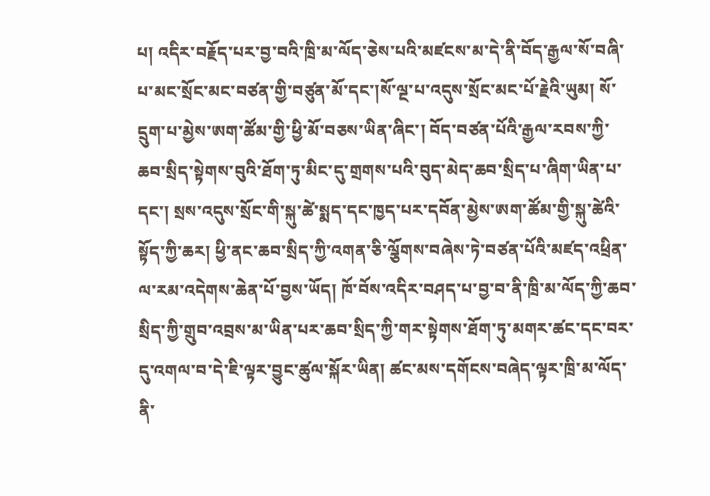པ། འདིར་བརྗོད་པར་བྱ་བའི་ཁྲི་མ་ལོད་ཅེས་པའི་མཛངས་མ་དེ་ནི་བོད་རྒྱལ་སོ་བཞི་པ་མང་སྲོང་མང་བཙན་གྱི་བཙུན་མོ་དང་།སོ་ལྔ་པ་འདུས་སྲོང་མང་པོ་རྗེའི་ཡུམ། སོ་དྲུག་པ་མྱེས་ཨག་ཚོམ་གྱི་ཕྱི་མོ་བཅས་ཡིན་ཞིང་། བོད་བཙན་པོའི་རྒྱལ་རབས་ཀྱི་ཆབ་སྲིད་སྟེགས་བུའི་ཐོག་ཏུ་མིང་དུ་གྲགས་པའི་བུད་མེད་ཆབ་སྲིད་པ་ཞིག་ཡིན་པ་དང་། སྲས་འདུས་སྲོང་གི་སྐུ་ཚེ་སྨད་དང་ཁྱད་པར་དབོན་མྱེས་ཨག་ཚོམ་གྱི་སྐུ་ཚེའི་སྟོད་ཀྱི་ཆར། ཕྱི་ནང་ཆབ་སྲིད་ཀྱི་འགན་ཅི་ལྕོགས་བཞེས་ཏེ་བཙན་པོའི་མཛད་འཕྲིན་ལ་རམ་འདེགས་ཆེན་པོ་བྱས་ཡོད། ཁོ་བོས་འདིར་བཤད་པ་བྱ་བ་ནི་ཁྲི་མ་ལོད་ཀྱི་ཆབ་སྲིད་ཀྱི་གྲུབ་འབྲས་མ་ཡིན་པར་ཆབ་སྲིད་ཀྱི་གར་སྟེགས་ཐོག་ཏུ་མགར་ཚང་དང་བར་དུ་འགལ་བ་དེ་ཇི་ལྟར་བྱུང་ཚུལ་སྐོར་ཡིན། ཚང་མས་དགོངས་བཞེད་ལྟར་ཁྲི་མ་ལོད་ནི་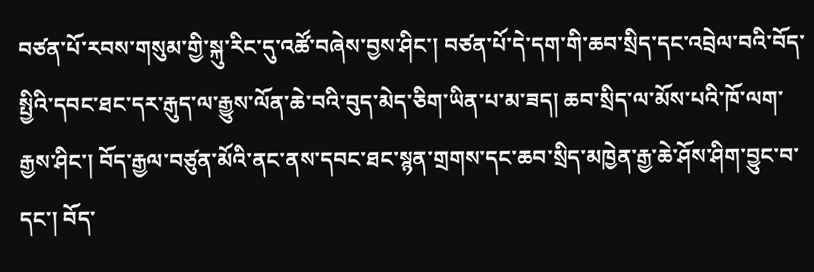བཙན་པོ་རབས་གསུམ་གྱི་སྐུ་རིང་དུ་འཚོ་བཞེས་བྱས་ཤིང་། བཙན་པོ་དེ་དག་གི་ཆབ་སྲིད་དང་འབྲེལ་བའི་བོད་སྤྱིའི་དབང་ཐང་དར་རྒུད་ལ་རྒྱུས་ལོན་ཆེ་བའི་བུད་མེད་ཅིག་ཡིན་པ་མ་ཟད། ཆབ་སྲིད་ལ་མོས་པའི་ཁོ་ལག་རྒྱས་ཤིང་། བོད་རྒྱལ་བཙུན་མོའི་ནང་ནས་དབང་ཐང་སྙན་གྲགས་དང་ཆབ་སྲིད་མཁྱེན་རྒྱ་ཆེ་ཤོས་ཤིག་བྱུང་བ་དང་། བོད་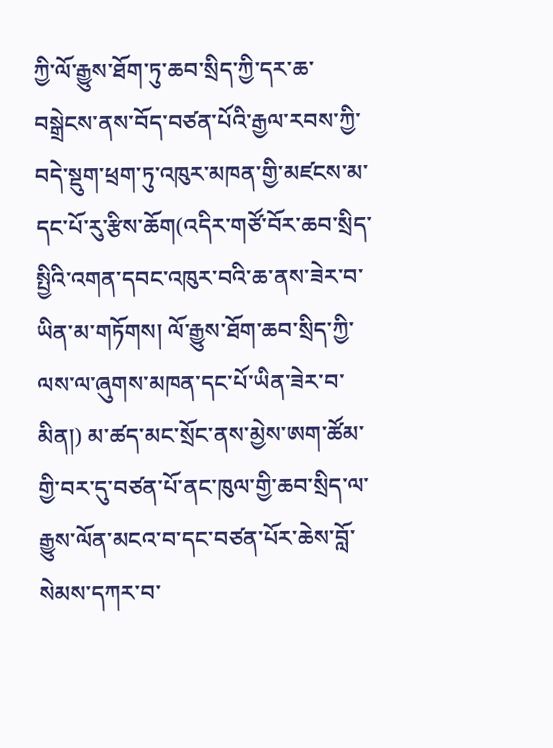ཀྱི་ལོ་རྒྱུས་ཐོག་ཏུ་ཆབ་སྲིད་ཀྱི་དར་ཆ་བསྒྲེངས་ནས་བོད་བཙན་པོའི་རྒྱལ་རབས་ཀྱི་བདེ་སྡུག་ཕྲག་ཏུ་འཁུར་མཁན་གྱི་མཛངས་མ་དང་པོ་རུ་རྩིས་ཆོག(འདིར་གཙོ་བོར་ཆབ་སྲིད་སྤྱིའི་འགན་དབང་འཁུར་བའི་ཆ་ནས་ཟེར་བ་ཡིན་མ་གཏོགས། ལོ་རྒྱུས་ཐོག་ཆབ་སྲིད་ཀྱི་ལས་ལ་ཞུགས་མཁན་དང་པོ་ཡིན་ཟེར་བ་མིན།) མ་ཚད་མང་སྲོང་ནས་མྱེས་ཨག་ཚོམ་གྱི་བར་དུ་བཙན་པོ་ནང་ཁུལ་གྱི་ཆབ་སྲིད་ལ་རྒྱུས་ལོན་མངའ་བ་དང་བཙན་པོར་ཆེས་བློ་སེམས་དཀར་བ་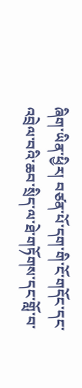ཞིག་ཡིན་ཕྱིར། བཙན་པོ་དག་གི་ངོ་གདོང་དང་འབྲེལ་བའི་ཆབ་སྲིད་ལ་ཐེ་གཏོགས་དང་གློ་བ་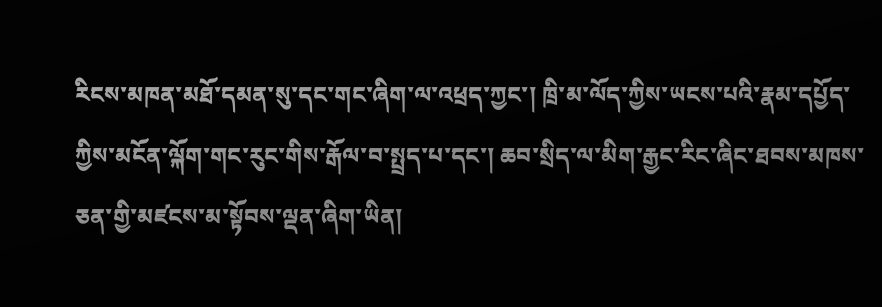རིངས་མཁན་མཐོ་དམན་སུ་དང་གང་ཞིག་ལ་འཕྲད་ཀྱང་། ཁྲི་མ་ལོད་ཀྱིས་ཡངས་པའི་རྣམ་དཔྱོད་ཀྱིས་མངོན་ལྐོག་གང་རུང་གིས་རྒོལ་བ་སྤྲད་པ་དང་། ཆབ་སྲིད་ལ་མིག་རྒྱང་རིང་ཞིང་ཐབས་མཁས་ཅན་གྱི་མཛངས་མ་སྟོབས་ལྡན་ཞིག་ཡིན།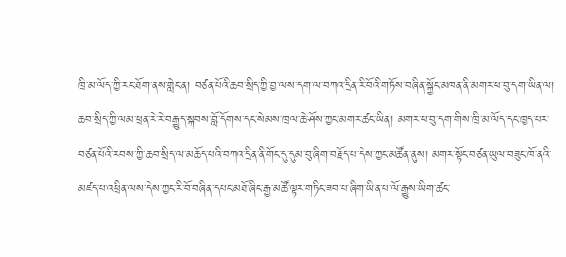ཁྲི་མ་ལོད་ཀྱི་རང་ཐོག་ནས་གླེང་ན། བཙན་པོའི་ཆབ་སྲིད་ཀྱི་བྱ་ལས་དག་ལ་བཀའ་དྲིན་རི་བོའི་གཏོས་བཞིན་སྐྱོང་མཁན་ནི་མགར་ཕ་བུ་དག་ཡིན་ལ། ཆབ་སྲིད་ཀྱི་ལམ་ཕྲན་རེ་རེ་བརྒྱུད་སྐབས་བློ་དོགས་དང་སེམས་ཁྲལ་ཆེ་ཤོས་ཀྱང་མགར་ཚང་ཡིན། མགར་ཕ་བུ་དག་གིས་ཁྲི་མ་ལོད་དང་ཁྱད་པར་བཙན་པོའི་རབས་ཀྱི་ཆབ་སྲིད་ལ་མཆོད་པའི་བཀའ་དྲིན་ནི་གོང་དུ་དུམ་བུ་ཞིག་བརྗོད་པ་དེས་ཀྱང་མཚོན་ནུས། མགར་སྟོང་བཙན་ཡུལ་བཟུང་ཁོ་ནའི་མཛད་པ་འཕྲིན་ལས་དེས་ཀྱང་རི་བོ་བཞིན་དཔང་མཐོ་ཞིང་རྒྱ་མཚོ་ལྟར་གཏིང་ཟབ་པ་ཞིག་ཡིན་པ་ལོ་རྒྱུས་ཡིག་ཚང་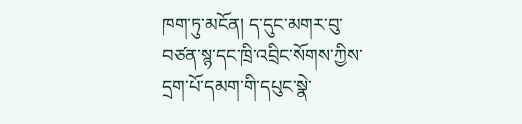ཁག་ཏུ་མངོན། ད་དུང་མགར་བུ་བཙན་སྙ་དང་ཁྲི་འབྲིང་སོགས་ཀྱིས་དྲག་པོ་དམག་གི་དཔུང་སྣེ་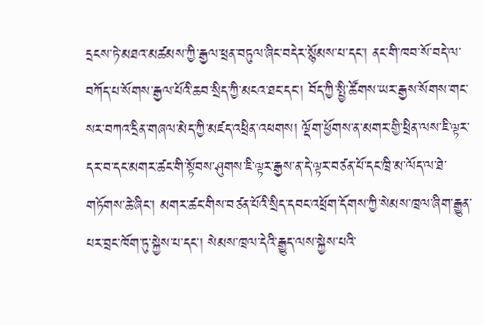དྲངས་ཏེ་མཐའ་མཚམས་ཀྱི་རྒྱལ་ཕྲན་བཏུལ་ཞིང་བདེར་སྙོམས་པ་དང་། ནང་གི་ཁབ་སོ་བདེ་ལ་བཀོད་པ་སོགས་རྒྱལ་པོའི་ཆབ་སྲིད་ཀྱི་མངའ་ཐང་དང་། བོད་ཀྱི་སྤྱི་ཚོགས་ཡར་རྒྱས་སོགས་གང་སར་བཀའ་དྲིན་གཞལ་མེད་ཀྱི་མཛད་འཕྲིན་འཕགས། ལྡོག་ཕྱོགས་ན་མགར་གྱི་ཕྲིན་ལས་ཇི་ལྟར་དར་བ་དང་མགར་ཚང་གི་སྟོབས་ཤུགས་ཇི་ལྟར་རྒྱས་ན་དེ་ལྟར་བཙན་པོ་དང་ཁྲི་མ་ལོད་ལ་ཐེ་གཏོགས་ཆེ་ཞིང་། མགར་ཚང་གིས་བཙན་པོའི་སྲིད་དབང་འཕྲོག་དོགས་ཀྱི་སེམས་ཁྲལ་ཞིག་རྒྱུན་པར་བྲང་ཁོག་ཏུ་སྐྱེས་པ་དང་། སེམས་ཁྲལ་དེའི་རྒྱུད་ལས་སྐྱེས་པའི་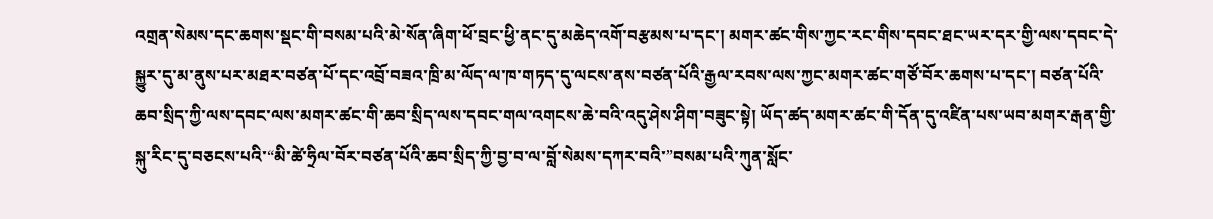འགྲན་སེམས་དང་ཆགས་སྡང་གི་བསམ་པའི་མེ་སོན་ཞིག་ཕོ་བྲང་ཕྱི་ནང་དུ་མཆེད་འགོ་བརྩམས་པ་དང་། མགར་ཚང་གིས་ཀྱང་རང་གིས་དབང་ཐང་ཡར་དར་གྱི་ལས་དབང་དེ་སྐྱུར་དུ་མ་ནུས་པར་མཐར་བཙན་པོ་དང་འབྲོ་བཟའ་ཁྲི་མ་ལོད་ལ་ཁ་གཏད་དུ་ལངས་ནས་བཙན་པོའི་རྒྱལ་རབས་ལས་ཀྱང་མགར་ཚང་གཙོ་བོར་ཆགས་པ་དང་། བཙན་པོའི་ཆབ་སྲིད་ཀྱི་ལས་དབང་ལས་མགར་ཚང་གི་ཆབ་སྲིད་ལས་དབང་གལ་འགངས་ཆེ་བའི་འདུ་ཤེས་ཤིག་བཟུང་སྟེ། ཡོད་ཚད་མགར་ཚང་གི་དོན་དུ་འཛིན་པས་ཡབ་མགར་རྒན་གྱི་སྐུ་རིང་དུ་བཅངས་པའི་“མི་ཚེ་ཧྲིལ་བོར་བཙན་པོའི་ཆབ་སྲིད་ཀྱི་བྱ་བ་ལ་བློ་སེམས་དཀར་བའི་”བསམ་པའི་ཀུན་སློང་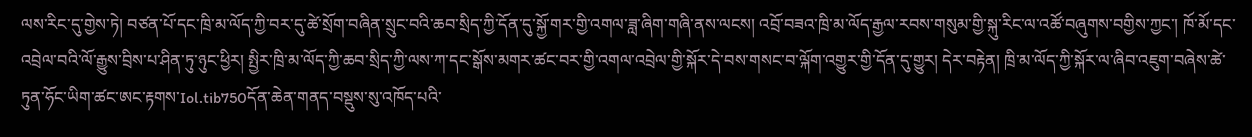ལས་རིང་དུ་གྱེས་ཏེ། བཙན་པོ་དང་ཁྲི་མ་ལོད་ཀྱི་བར་དུ་ཚེ་སྲོག་བཞིན་སྲུང་བའི་ཆབ་སྲིད་ཀྱི་དོན་དུ་སྐྱོ་གར་གྱི་འགལ་ཟླ་ཞིག་གཞི་ནས་ལངས། འབྲོ་བཟའ་ཁྲི་མ་ལོད་རྒྱལ་རབས་གསུམ་གྱི་སྐུ་རིང་ལ་འཚོ་བཞུགས་བགྱིས་ཀྱང་། ཁོ་མོ་དང་འབྲེལ་བའི་ལོ་རྒྱུས་བྲིས་པ་ཤིན་ཏུ་ཉུང་ཕྱིར། སྤྱིར་ཁྲི་མ་ལོད་ཀྱི་ཆབ་སྲིད་ཀྱི་ལས་ཀ་དང་སྒོས་མགར་ཚང་བར་གྱི་འགལ་འབྲེལ་གྱི་སྐོར་དེ་བས་གསང་བ་ལྐོག་འགྱུར་གྱི་དོན་དུ་གྱུར། དེར་བརྟེན། ཁྲི་མ་ལོད་ཀྱི་སྐོར་ལ་ཞིབ་འཇུག་བཞེས་ཚེ་ཏུན་ཧོང་ཡིག་ཚང་ཨང་རྟགས་Iol.tib750དོན་ཆེན་གནད་བསྡུས་སུ་འཁོད་པའི་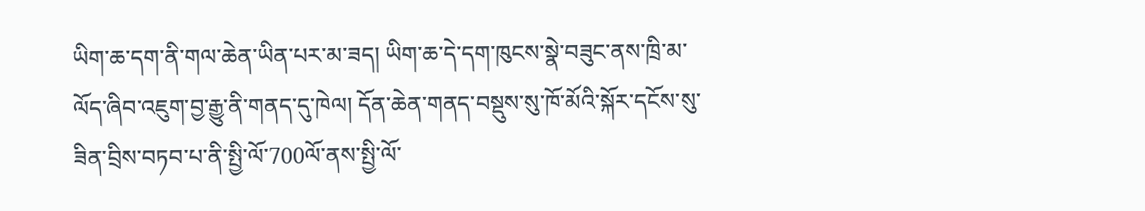ཡིག་ཆ་དག་ནི་གལ་ཆེན་ཡིན་པར་མ་ཟད། ཡིག་ཆ་དེ་དག་ཁུངས་སྣེ་བཟུང་ནས་ཁྲི་མ་ལོད་ཞིབ་འཇུག་བྱ་རྒྱུ་ནི་གནད་དུ་ཁེལ། དོན་ཆེན་གནད་བསྡུས་སུ་ཁོ་མོའི་སྐོར་དངོས་སུ་ཟིན་བྲིས་བཏབ་པ་ནི་སྤྱི་ལོ་700ལོ་ནས་སྤྱི་ལོ་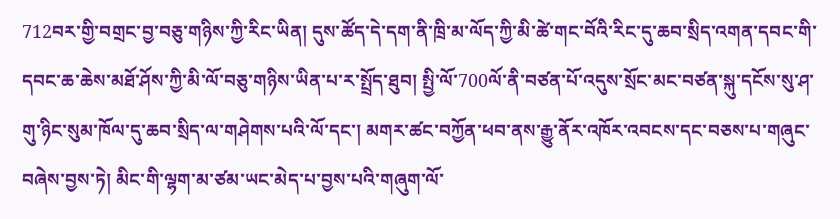712བར་གྱི་བགྲང་བྱ་བཅུ་གཉིས་ཀྱི་རིང་ཡིན། དུས་ཚོད་དེ་དག་ནི་ཁྲི་མ་ལོད་ཀྱི་མི་ཚེ་གང་བོའི་རིང་དུ་ཆབ་སྲིད་འགན་དབང་གི་དབང་ཆ་ཆེས་མཐོ་ཤོས་ཀྱི་མི་ལོ་བཅུ་གཉིས་ཡིན་པ་ར་སྤྲོད་ཐུབ། སྤྱི་ལོ་700ལོ་ནི་བཙན་པོ་འདུས་སྲོང་མང་བཙན་སྐུ་དངོས་སུ་ཤ་གུ་ཉིང་སུམ་ཁོལ་དུ་ཆབ་སྲིད་ལ་གཤེགས་པའི་ལོ་དང་། མགར་ཚང་བཀྱོན་ཕབ་ནས་རྒྱུ་ནོར་འཁོར་འབངས་དང་བཅས་པ་གཞུང་བཞེས་བྱས་ཏེ། མིང་གི་ལྷག་མ་ཙམ་ཡང་མེད་པ་བྱས་པའི་གཞུག་ལོ་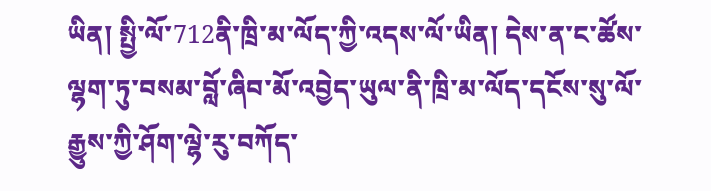ཡིན། སྤྱི་ལོ་712ནི་ཁྲི་མ་ལོད་ཀྱི་འདས་ལོ་ཡིན། དེས་ན་ང་ཚོས་ལྷག་ཏུ་བསམ་བློ་ཞིབ་མོ་འབྱེད་ཡུལ་ནི་ཁྲི་མ་ལོད་དངོས་སུ་ལོ་རྒྱུས་ཀྱི་ཤོག་ལྷེ་རུ་བཀོད་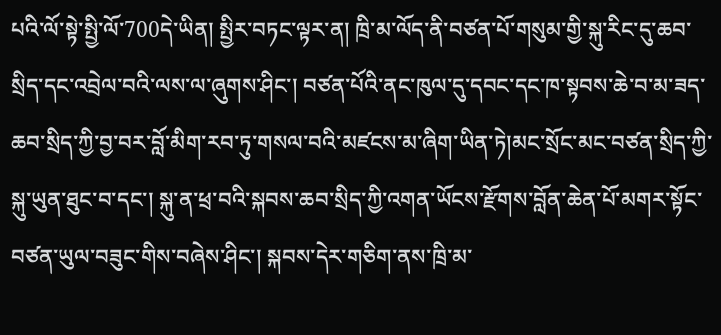པའི་ལོ་སྟེ་སྤྱི་ལོ་700དེ་ཡིན། སྤྱིར་བཏང་ལྟར་ན། ཁྲི་མ་ལོད་ནི་བཙན་པོ་གསུམ་གྱི་སྐུ་རིང་དུ་ཆབ་སྲིད་དང་འབྲེལ་བའི་ལས་ལ་ཞུགས་ཤིང་། བཙན་པོའི་ནང་ཁུལ་དུ་དབང་དང་ཁ་སྟབས་ཆེ་བ་མ་ཟད་ཆབ་སྲིད་ཀྱི་བྱ་བར་བློ་མིག་རབ་ཏུ་གསལ་བའི་མཛངས་མ་ཞིག་ཡིན་ཏེ།མང་སྲོང་མང་བཙན་སྲིད་ཀྱི་སྐུ་ཡུན་ཐུང་བ་དང་། སྐུ་ན་ཕྲ་བའི་སྐབས་ཆབ་སྲིད་ཀྱི་འགན་ཡོངས་རྫོགས་བློན་ཆེན་པོ་མགར་སྟོང་བཙན་ཡུལ་བཟུང་གིས་བཞེས་ཤིང་། སྐབས་དེར་གཅིག་ནས་ཁྲི་མ་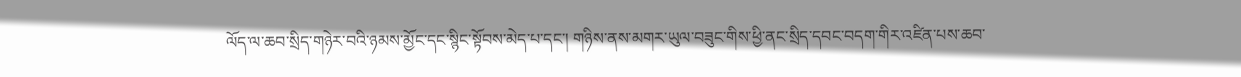ལོད་ལ་ཆབ་སྲིད་གཉེར་བའི་ཉམས་མྱོང་དང་སྙིང་སྟོབས་མེད་པ་དང་། གཉིས་ནས་མགར་ཡུལ་བཟུང་གིས་ཕྱི་ནང་སྲིད་དབང་བདག་གིར་འཛིན་པས་ཆབ་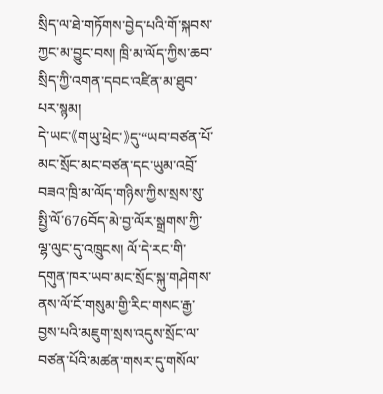སྲིད་ལ་ཐེ་གཏོགས་བྱེད་པའི་གོ་སྐབས་ཀྱང་མ་བྱུང་བས། ཁྲི་མ་ལོད་ཀྱིས་ཆབ་སྲིད་ཀྱི་འགན་དབང་འཛིན་མ་ཐུབ་པར་སྙམ།
དེ་ཡང་《གཡུ་ཕྲེང་》དུ་“ཡབ་བཙན་པོ་མང་སྲོང་མང་བཙན་དང་ཡུམ་འབྲོ་བཟའ་ཁྲི་མ་ལོད་གཉིས་ཀྱིས་སྲས་སུ་སྤྱི་ལོ་676བོད་མེ་བྱ་ལོར་སྒྲགས་ཀྱི་ལྷ་ལུང་དུ་འཁྲུངས། ལོ་དེ་རང་གི་དགུན་ཁར་ཡབ་མང་སྲོང་སྐུ་གཤེགས་ནས་ལོ་ངོ་གསུམ་གྱི་རིང་གསང་རྒྱ་བྱས་པའི་མཇུག་སྲས་འདུས་སྲོང་ལ་བཙན་པོའི་མཚན་གསར་དུ་གསོལ་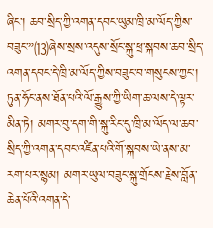ཞིང་། ཆབ་སྲིད་ཀྱི་འགན་དབང་ཡུམ་ཁྲི་མ་ལོད་ཀྱིས་བཟུང་”⒀ཞེས་སྲས་འདུས་སྲོང་སྐུ་ཕྲ་སྐབས་ཆབ་སྲིད་འགན་དབང་དེ་ཁྲི་མ་ལོད་ཀྱིས་བཟུང་བ་གསུངས་ཀྱང་། ཏུན་ཧོང་ནས་ཐོན་པའི་ལོ་རྒྱུས་ཀྱི་ཡིག་ཆ་ལས་དེ་ལྟར་མིན་ཏེ། མགར་བུ་དག་གི་སྐུ་རིང་དུ་ཁྲི་མ་ལོད་ལ་ཆབ་སྲིད་ཀྱི་འགན་དབང་འཛིན་པའི་གོ་སྐབས་ཡེ་ནས་མ་རག་པར་སྙམ། མགར་ཡུལ་བཟུང་སྐུ་གྲོངས་རྗེས་བློན་ཆེན་པོའི་འགན་དེ་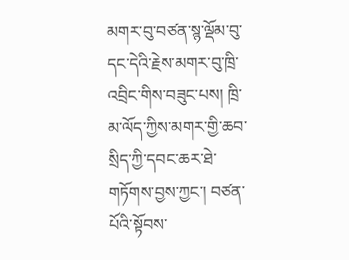མགར་བུ་བཙན་སྙ་ལྡོམ་བུ་དང་དེའི་རྗེས་མགར་བུ་ཁྲི་འབྲིང་གིས་བཟུང་པས། ཁྲི་མ་ལོད་ཀྱིས་མགར་གྱི་ཆབ་སྲིད་ཀྱི་དབང་ཆར་ཐེ་གཏོགས་བྱས་ཀྱང་། བཙན་པོའི་སྟོབས་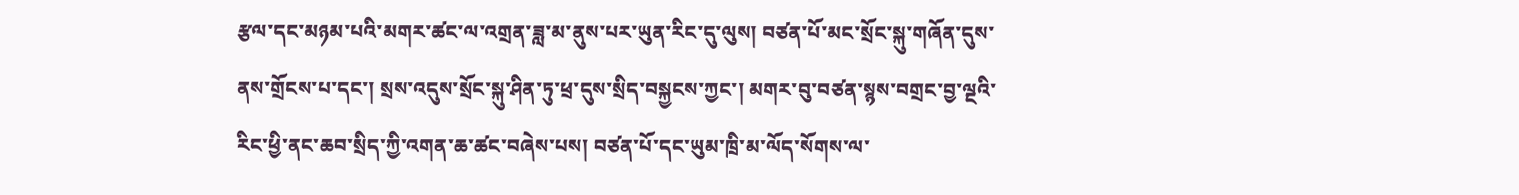རྩལ་དང་མཉམ་པའི་མགར་ཚང་ལ་འགྲན་ཟླ་མ་ནུས་པར་ཡུན་རིང་དུ་ལུས། བཙན་པོ་མང་སྲོང་སྐུ་གཞོན་དུས་ནས་གྲོངས་པ་དང་། སྲས་འདུས་སྲོང་སྐུ་ཤིན་ཏུ་ཕྲ་དུས་སྲིད་བསྐྱངས་ཀྱང་། མགར་བུ་བཙན་སྙས་བགྲང་བྱ་ལྔའི་རིང་ཕྱི་ནང་ཆབ་སྲིད་ཀྱི་འགན་ཆ་ཚང་བཞེས་པས། བཙན་པོ་དང་ཡུམ་ཁྲི་མ་ལོད་སོགས་ལ་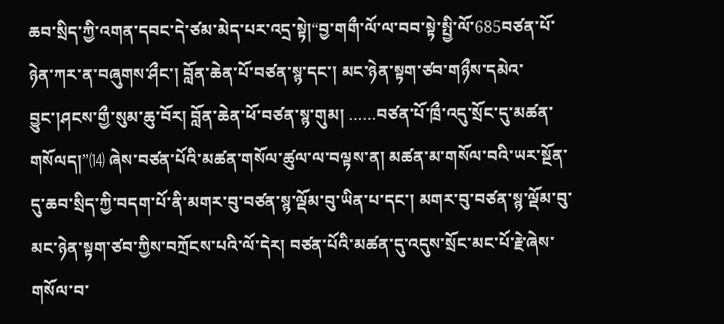ཆབ་སྲིད་ཀྱི་འགན་དབང་དེ་ཙམ་མེད་པར་འདྲ་སྟེ།“བྱ་གགྀ་ལོ་ལ་བབ་སྟེ་སྤྱི་ལོ་685བཙན་པོ་ཉེན་ཀར་ན་བཞུགས་ཤྀང་། བློན་ཆེན་པོ་བཙན་སྙ་དང་། མང་ཉེན་སྟག་ཙབ་གཉྀས་དམེའ་བྱུང་།ཤངས་གྱྀ་སུམ་ཆུ་བོར། བློན་ཆེན་ཕོ་བཙན་སྙ་གུམ། ……བཙན་པོ་ཁྲྀ་འདུ་སྲོང་དུ་མཚན་གསོལད།”⒁ ཞེས་བཙན་པོའི་མཚན་གསོལ་ཚུལ་ལ་བལྟས་ན། མཚན་མ་གསོལ་བའི་ཡར་སྔོན་དུ་ཆབ་སྲིད་ཀྱི་བདག་པོ་ནི་མགར་བུ་བཙན་སྙ་ལྡོམ་བུ་ཡིན་པ་དང་། མགར་བུ་བཙན་སྙ་ལྡོམ་བུ་མང་ཉེན་སྟག་ཙབ་ཀྱིས་བཀྲོངས་པའི་ལོ་དེར། བཙན་པོའི་མཚན་དུ་འདུས་སྲོང་མང་པོ་རྗེ་ཞེས་གསོལ་བ་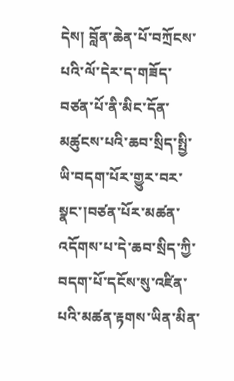དེས། བློན་ཆེན་པོ་བཀྲོངས་པའི་ལོ་དེར་ད་གཟོད་བཙན་པོ་ནི་མིང་དོན་མཚུངས་པའི་ཆབ་སྲིད་སྤྱི་ཡི་བདག་པོར་གྱུར་བར་སྣང་།བཙན་པོར་མཚན་འདོགས་པ་དེ་ཆབ་སྲིད་ཀྱི་བདག་པོ་དངོས་སུ་འཛིན་པའི་མཚན་རྟགས་ཡིན་མིན་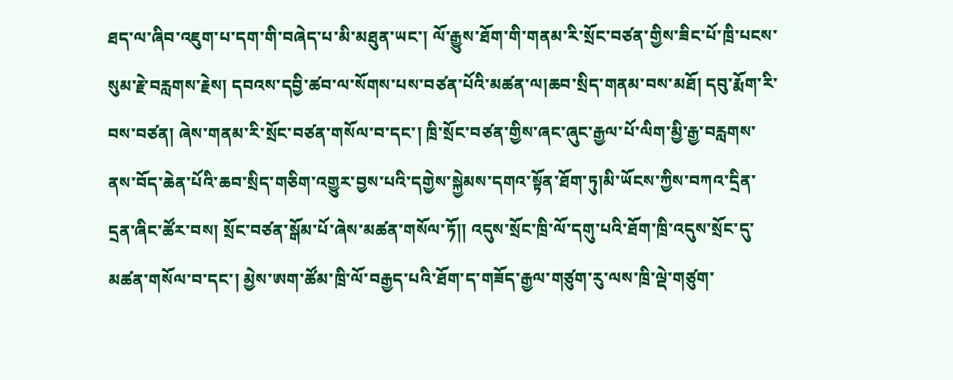ཐད་ལ་ཞིབ་འཇུག་པ་དག་གི་བཞེད་པ་མི་མཐུན་ཡང་། ལོ་རྒྱུས་ཐོག་གི་གནམ་རི་སྲོང་བཙན་གྱིས་ཟིང་པོ་ཁྲི་པངས་སུམ་རྗེ་བརླགས་རྗེས། དབའས་དབྱི་ཚབ་ལ་སོགས་པས་བཙན་པོའི་མཚན་ལ།ཆབ་སྲིད་གནམ་བས་མཐོ། དབུ་རྨོག་རི་བས་བཙན། ཞེས་གནམ་རི་སྲོང་བཙན་གསོལ་བ་དང་། ཁྲི་སྲོང་བཙན་གྱིས་ཞང་ཞུང་རྒྱལ་པོ་ལིག་མྱི་རྒྱ་བརླགས་ནས་བོད་ཆེན་པོའི་ཆབ་སྲིད་གཅིག་འགྱུར་བྱས་པའི་དགྱེས་སྐྱེམས་དགའ་སྟོན་ཐོག་ཏུ།མི་ཡོངས་ཀྱིས་བཀའ་དྲིན་དྲན་ཞིང་ཚོར་བས། སྲོང་བཙན་སྒོམ་པོ་ཞེས་མཚན་གསོལ་ཏོ།། འདུས་སྲོང་ཁྲི་ལོ་དགུ་པའི་ཐོག་ཁྲི་འདུས་སྲོང་དུ་མཚན་གསོལ་བ་དང་། མྱེས་ཨག་ཚོམ་ཁྲི་ལོ་བརྒྱད་པའི་ཐོག་ད་གཟོད་རྒྱལ་གཙུག་རུ་ལས་ཁྲི་ལྡེ་གཙུག་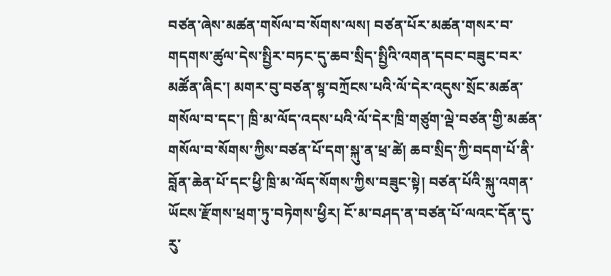བཙན་ཞེས་མཚན་གསོལ་བ་སོགས་ལས། བཙན་པོར་མཚན་གསར་བ་གདགས་ཚུལ་དེས་སྤྱིར་བཏང་དུ་ཆབ་སྲིད་སྤྱིའི་འགན་དབང་བཟུང་བར་མཚོན་ཞིང་། མགར་བུ་བཙན་སྙ་བཀྲོངས་པའི་ལོ་དེར་འདུས་སྲོང་མཚན་གསོལ་བ་དང་། ཁྲི་མ་ལོད་འདས་པའི་ལོ་དེར་ཁྲི་གཙུག་ལྡེ་བཙན་གྱི་མཚན་གསོལ་བ་སོགས་ཀྱིས་བཙན་པོ་དག་སྐུ་ན་ཕྲ་ཚེ། ཆབ་སྲིད་ཀྱི་བདག་པོ་ནི་བློན་ཆེན་པོ་དང་ཕྱི་ཁྲི་མ་ལོད་སོགས་ཀྱིས་བཟུང་སྟེ། བཙན་པོའི་སྐུ་འགན་ཡོངས་རྫོགས་ཕྲག་ཏུ་བཏེགས་ཕྱིར། ངོ་མ་བཤད་ན་བཙན་པོ་ལའང་དོན་དུ་རུ་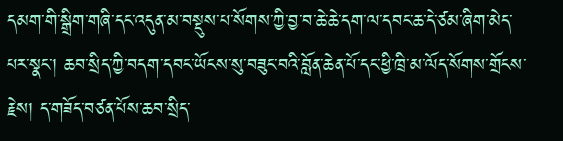དམག་གི་སྒྲིག་གཞི་དང་འདུན་མ་བསྡུས་པ་སོགས་ཀྱི་བྱ་བ་ཆེ་ཆེ་དག་ལ་དབང་ཆ་དེ་ཙམ་ཞིག་མེད་པར་སྣང་། ཆབ་སྲིད་ཀྱི་བདག་དབང་ཡོངས་སུ་བཟུང་བའི་བློན་ཆེན་པོ་དང་ཕྱི་ཁྲི་མ་ལོད་སོགས་གྲོངས་རྗེས། ད་གཟོད་བཙན་པོས་ཆབ་སྲིད་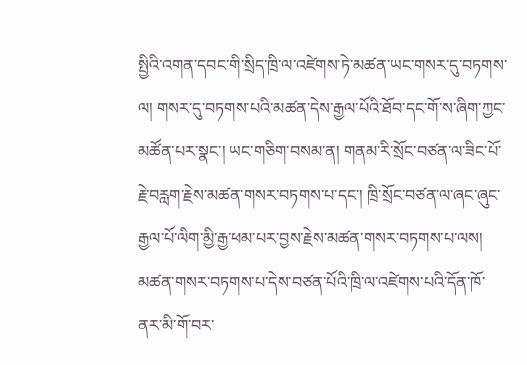སྤྱིའི་འགན་དབང་གི་སྲིད་ཁྲི་ལ་འཛེགས་ཏེ་མཚན་ཡང་གསར་དུ་བཏགས་ལ། གསར་དུ་བཏགས་པའི་མཚན་དེས་རྒྱལ་པོའི་ཐོབ་དང་གོ་ས་ཞིག་ཀྱང་མཚོན་པར་སྣང་། ཡང་གཅིག་བསམ་ན། གནམ་རི་སྲོང་བཙན་ལ་ཟིང་པོ་རྗེ་བརླག་རྗེས་མཚན་གསར་བཏགས་པ་དང་། ཁྲི་སྲོང་བཙན་ལ་ཞང་ཞུང་རྒྱལ་པོ་ལིག་མྱི་རྒྱ་ཕམ་པར་བྱས་རྗེས་མཚན་གསར་བཏགས་པ་ལས། མཚན་གསར་བཏགས་པ་དེས་བཙན་པོའི་ཁྲི་ལ་འཛེགས་པའི་དོན་ཁོ་ནར་མི་གོ་བར་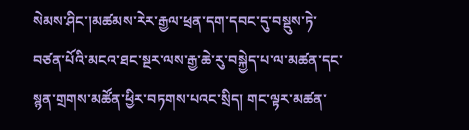སེམས་ཤིང་།མཚམས་རེར་རྒྱལ་ཕྲན་དག་དབང་དུ་བསྡུས་ཏེ་བཙན་པོའི་མངའ་ཐང་སྔར་ལས་རྒྱ་ཆེ་རུ་བསྐྱེད་པ་ལ་མཚན་དང་སྙན་གྲགས་མཚོན་ཕྱིར་བཏགས་པའང་སྲིད། གང་ལྟར་མཚན་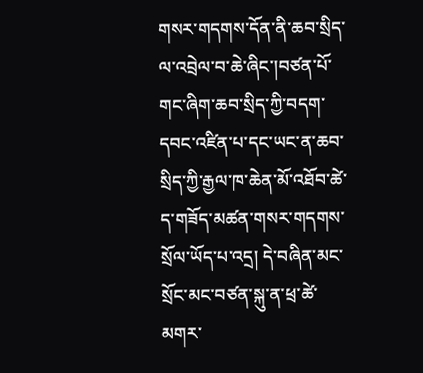གསར་གདགས་དོན་ནི་ཆབ་སྲིད་ལ་འབྲེལ་བ་ཆེ་ཞིང་།བཙན་པོ་གང་ཞིག་ཆབ་སྲིད་ཀྱི་བདག་དབང་འཛིན་པ་དང་ཡང་ན་ཆབ་སྲིད་ཀྱི་རྒྱལ་ཁ་ཆེན་མོ་འཐོབ་ཚེ་ད་གཟོད་མཚན་གསར་གདགས་སྲོལ་ཡོད་པ་འདྲ། དེ་བཞིན་མང་སྲོང་མང་བཙན་སྐུ་ན་ཕྲ་ཚེ་མགར་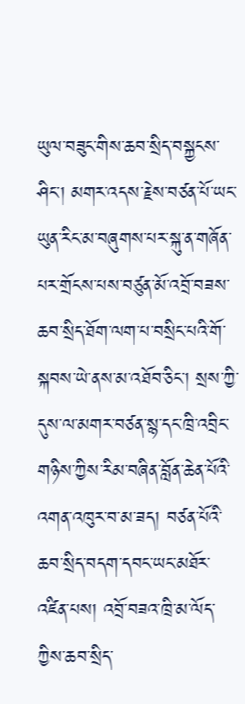ཡུལ་བཟུང་གིས་ཆབ་སྲིད་བསྐྱངས་ཤིང་། མགར་འདས་རྗེས་བཙན་པོ་ཡང་ཡུན་རིང་མ་བཞུགས་པར་སྐུ་ན་གཞོན་པར་གྲོངས་པས་བཙུན་མོ་འབྲོ་བཟས་ཆབ་སྲིད་ཐོག་ལག་པ་བསྲིང་པའི་གོ་སྐབས་ཡེ་ནས་མ་འཐོབ་ཅིང་། སྲས་ཀྱི་དུས་ལ་མགར་བཙན་སྙ་དང་ཁྲི་འབྲིང་གཉིས་ཀྱིས་རིམ་བཞིན་བློན་ཆེན་པོའི་འགན་འཁུར་བ་མ་ཟད། བཙན་པོའི་ཆབ་སྲིད་བདག་དབང་ཡང་མཐོར་འཛིན་པས། འབྲོ་བཟའ་ཁྲི་མ་ལོད་ཀྱིས་ཆབ་སྲིད་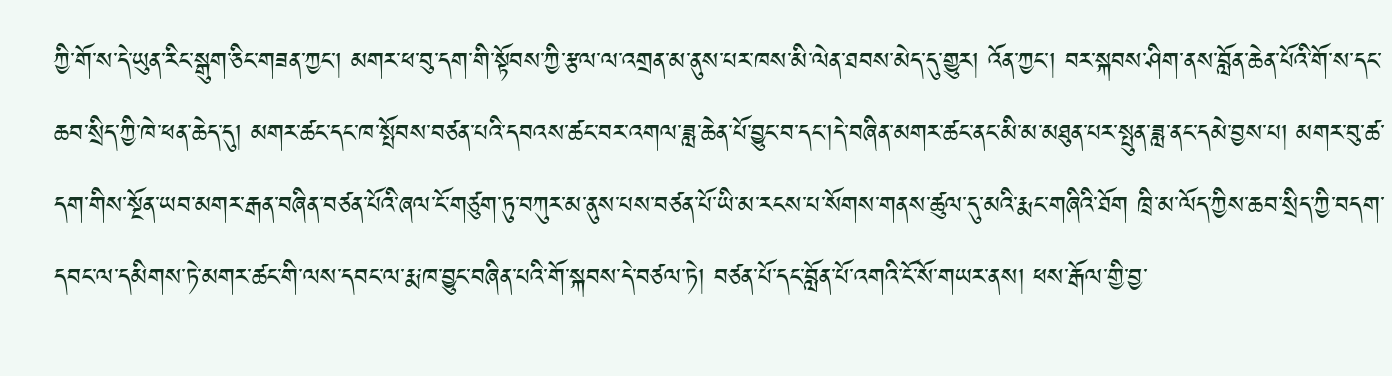ཀྱི་གོ་ས་དེ་ཡུན་རིང་སྒུག་ཅིང་གཟན་ཀྱང་། མགར་ཕ་བུ་དག་གི་སྟོབས་ཀྱི་རྩལ་ལ་འགྲན་མ་ནུས་པར་ཁས་མི་ལེན་ཐབས་མེད་དུ་གྱུར། འོན་ཀྱང་། བར་སྐབས་ཤིག་ནས་བློན་ཆེན་པོའི་གོ་ས་དང་ཆབ་སྲིད་ཀྱི་ཁེ་ཕན་ཆེད་དུ། མགར་ཚང་དང་ཁ་སྤོབས་བཙན་པའི་དབའས་ཚང་བར་འགལ་ཟླ་ཆེན་པོ་བྱུང་བ་དང་།དེ་བཞིན་མགར་ཚང་ནང་མི་མ་མཐུན་པར་སྤུན་ཟླ་ནང་དམེ་བྱས་པ། མགར་བུ་ཚ་དག་གིས་སྔོན་ཡབ་མགར་རྒན་བཞིན་བཙན་པོའི་ཞལ་ངོ་གཙུག་ཏུ་བཀུར་མ་ནུས་པས་བཙན་པོ་ཡི་མ་རངས་པ་སོགས་གནས་ཚུལ་དུ་མའི་རྨང་གཞིའི་ཐོག ཁྲི་མ་ལོད་ཀྱིས་ཆབ་སྲིད་ཀྱི་བདག་དབང་ལ་དམིགས་ཏེ་མགར་ཚང་གི་ལས་དབང་ལ་རྨ་ཁ་བྱུང་བཞིན་པའི་གོ་སྐབས་དེ་བཙལ་ཏེ། བཙན་པོ་དང་བློན་པོ་འགའི་ངོ་སོ་གཡར་ནས། ཕས་རྒོལ་གྱི་བྱ་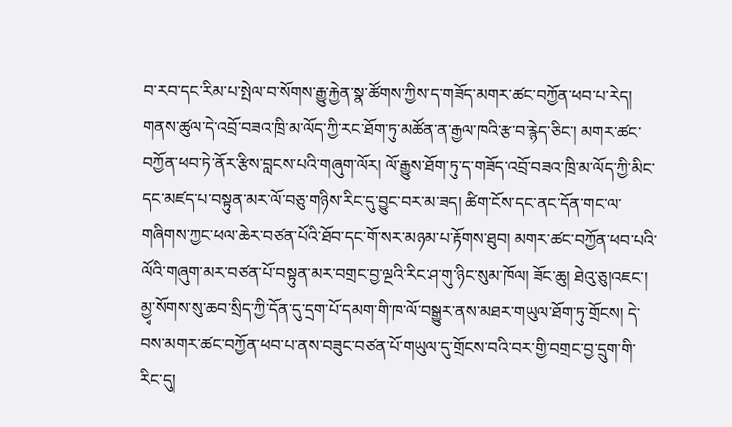བ་རབ་དང་རིམ་པ་སྤེལ་བ་སོགས་རྒྱུ་རྐྱེན་སྣ་ཚོགས་ཀྱིས་ད་གཟོད་མགར་ཚང་བཀྱོན་ཕབ་པ་རེད། གནས་ཚུལ་དེ་འབྲོ་བཟའ་ཁྲི་མ་ལོད་ཀྱི་རང་ཐོག་ཏུ་མཚོན་ན་རྒྱལ་ཁའི་རྩ་བ་རྙེད་ཅིང་། མགར་ཚང་བཀྱོན་ཕབ་ཏེ་ནོར་རྩིས་བླངས་པའི་གཞུག་ལོར། ལོ་རྒྱུས་ཐོག་ཏུ་ད་གཟོད་འབྲོ་བཟའ་ཁྲི་མ་ལོད་ཀྱི་མིང་དང་མཛད་པ་བསྟུན་མར་ལོ་བཅུ་གཉིས་རིང་དུ་བྱུང་བར་མ་ཟད། ཚིག་ངོས་དང་ནང་དོན་གང་ལ་གཞིགས་ཀྱང་ཕལ་ཆེར་བཙན་པོའི་ཐོབ་དང་གོ་སར་མཉམ་པ་རྟོགས་ཐུབ། མགར་ཚང་བཀྱོན་ཕབ་པའི་ལོའི་གཞུག་མར་བཙན་པོ་བསྟུན་མར་བགྲང་བྱ་ལྔའི་རིང་ཤ་གུ་ཉིང་སུམ་ཁོལ། ཟོང་ཆུ། ཐེའུ་ཅུ།འཇང་། མྱྭ་སོགས་སུ་ཆབ་སྲིད་ཀྱི་དོན་དུ་དྲག་པོ་དམག་གི་ཁ་ལོ་བསྒྱུར་ནས་མཐར་གཡུལ་ཐོག་ཏུ་གྲོངས། དེ་བས་མགར་ཚང་བཀྱོན་ཕབ་པ་ནས་བཟུང་བཙན་པོ་གཡུལ་དུ་གྲོངས་བའི་བར་གྱི་བགྲང་བྱ་དྲུག་གི་རིང་དུ།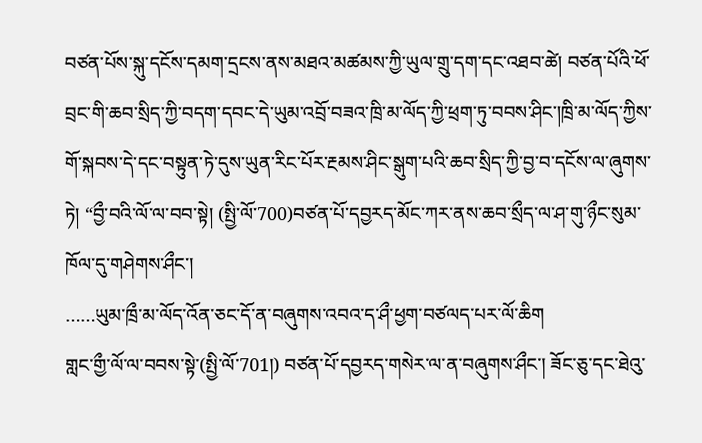བཙན་པོས་སྐུ་དངོས་དམག་དྲངས་ནས་མཐའ་མཚམས་ཀྱི་ཡུལ་གྲུ་དག་དང་འཐབ་ཚེ། བཙན་པོའི་ཕོ་བྲང་གི་ཆབ་སྲིད་ཀྱི་བདག་དབང་དེ་ཡུམ་འབྲོ་བཟའ་ཁྲི་མ་ལོད་ཀྱི་ཕྲག་ཏུ་བབས་ཤིང་།ཁྲི་མ་ལོད་ཀྱིས་གོ་སྐབས་དེ་དང་བསྟུན་ཏེ་དུས་ཡུན་རིང་པོར་རྔམས་ཤིང་སྒུག་པའི་ཆབ་སྲིད་ཀྱི་བྱ་བ་དངོས་ལ་ཞུགས་ཏེ། “བྱྀ་བའི་ལོ་ལ་བབ་སྟེ། (སྤྱི་ལོ་700)བཙན་པོ་དབྱརད་མོང་ཀར་ནས་ཆབ་སྲྀད་ལ་ཤ་གུ་ཉྀང་སུམ་ཁོལ་དུ་གཤེགས་ཤྀང་།
……ཡུམ་ཁྲྀ་མ་ལོད་འོན་ཅང་དོ་ན་བཞུགས་འབའ་ད་ཤྀ་ཕྱག་བཙལད་པར་ལོ་ཆིག
གླང་གྱྀ་ལོ་ལ་བབས་སྟེ་(སྤྱི་ལོ་701།) བཙན་པོ་དབྱརད་གསེར་ལ་ན་བཞུགས་ཤྀང་། ཟོང་ཅུ་དང་ཐེའུ་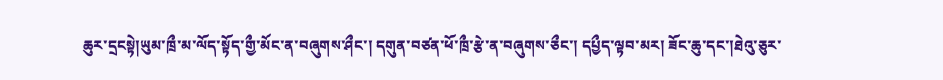ཆུར་དྲངསྟེ།ཡུམ་ཁྲྀ་མ་ལོད་སྟོད་གྱྀ་མོང་ན་བཞུགས་ཤྀང་། དགུན་བཙན་ཕོ་ཁྲྀ་རྩེ་ན་བཞུགས་ཅྀང་། དཔྱྀད་ལྟབ་མར། ཟོང་ཆུ་དང་།ཐེའུ་ཅུར་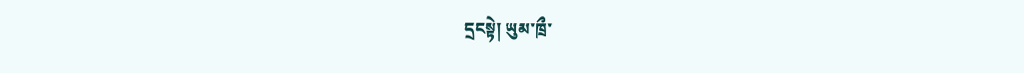དྲངསྟེ། ཡུམ་ཁྲྀ་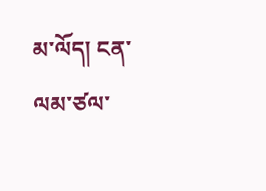མ་ལོད། ངན་ལམ་ཙལ་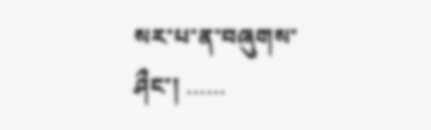སར་པ་ན་བཞུགས་ཤྀང་། ……